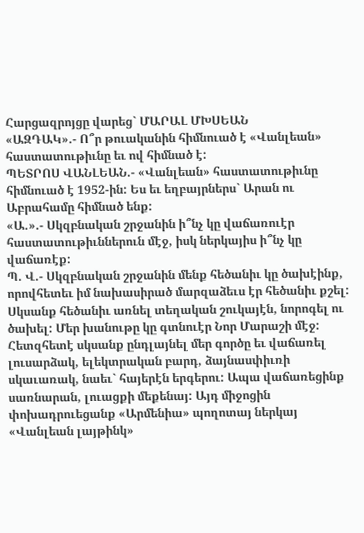Հարցազրոյցը վարեց` ՄԱՐԱԼ ՄԽՍԵԱՆ
«ԱԶԴԱԿ».- Ո՞ր թուականին հիմնուած է «Վանլեան» հաստատութիւնը եւ ով հիմնած է:
ՊԵՏՐՈՍ ՎԱՆԼԵԱՆ.- «Վանլեան» հաստատութիւնը հիմնուած է 1952-ին: Ես եւ եղբայրներս` Արան ու Աբրահամը հիմնած ենք:
«Ա.».- Սկզբնական շրջանին ի՞նչ կը վաճառուէր հաստատութիւններուն մէջ, իսկ ներկայիս ի՞նչ կը վաճառէք:
Պ. Վ.- Սկզբնական շրջանին մենք հեծանիւ կը ծախէինք, որովհետեւ իմ նախասիրած մարզաձեւս էր հեծանիւ քշել: Սկսանք հեծանիւ առնել տեղական շուկայէն, նորոգել ու ծախել: Մեր խանութը կը գտնուէր Նոր Մարաշի մէջ: Հետզհետէ սկսանք ընդլայնել մեր գործը եւ վաճառել լուսարձակ, ելեկտրական բարդ, ձայնասփիւռի սկաւառակ, նաեւ` հայերէն երգերու: Ապա վաճառեցինք սառնարան, լուացքի մեքենայ: Այդ միջոցին փոխադրուեցանք «Արմենիա» պողոտայ ներկայ «Վանլեան լայթինկ»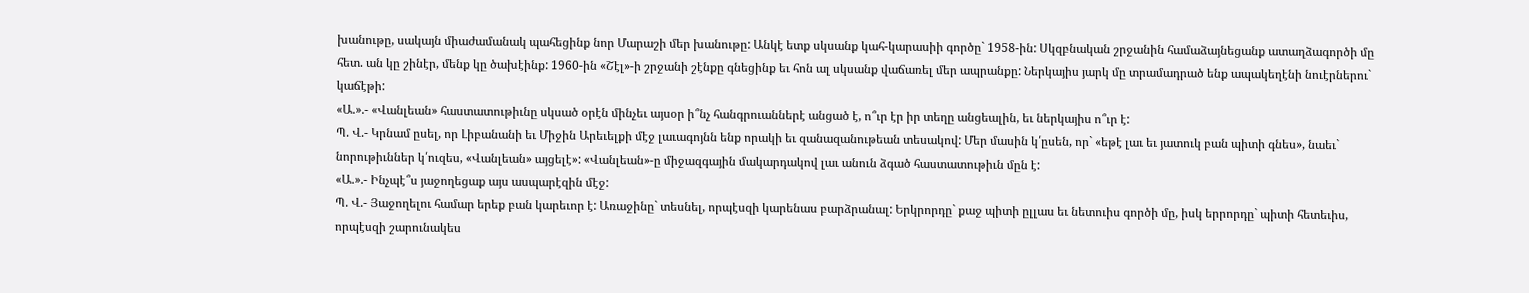խանութը, սակայն միաժամանակ պահեցինք նոր Մարաշի մեր խանութը: Անկէ ետք սկսանք կահ-կարասիի գործը` 1958-ին: Սկզբնական շրջանին համաձայնեցանք ատաղձագործի մը հետ. ան կը շինէր, մենք կը ծախէինք: 1960-ին «Շէլ»-ի շրջանի շէնքը գնեցինք եւ հոն ալ սկսանք վաճառել մեր ապրանքը: Ներկայիս յարկ մը տրամադրած ենք ապակեղէնի նուէրներու` կաճէթի:
«Ա.».- «Վանլեան» հաստատութիւնը սկսած օրէն մինչեւ այսօր ի՞նչ հանգրուաններէ անցած է, ո՞ւր էր իր տեղը անցեալին, եւ ներկայիս ո՞ւր է:
Պ. Վ.- Կրնամ ըսել, որ Լիբանանի եւ Միջին Արեւելքի մէջ լաւագոյնն ենք որակի եւ զանազանութեան տեսակով: Մեր մասին կ՛ըսեն, որ` «եթէ լաւ եւ յատուկ բան պիտի գնես», նաեւ` նորութիւններ կ՛ուզես, «Վանլեան» այցելէ»: «Վանլեան»-ը միջազգային մակարդակով լաւ անուն ձգած հաստատութիւն մըն է:
«Ա.».- Ինչպէ՞ս յաջողեցաք այս ասպարէզին մէջ:
Պ. Վ.- Յաջողելու համար երեք բան կարեւոր է: Առաջինը` տեսնել, որպէսզի կարենաս բարձրանալ: Երկրորդը` քաջ պիտի ըլլաս եւ նետուիս գործի մը, իսկ երրորդը` պիտի հետեւիս, որպէսզի շարունակես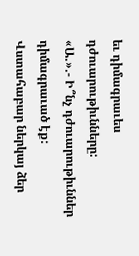եւ դիմագրաւես դժուարութիւնները:
«Ա.».- Ի՞նչ դժուարութիւններ դիմագրաւած էք: Վստահաբար ներկայ ձեր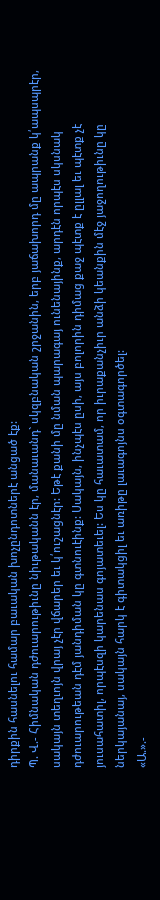դիրքին հասնելու համար բաւական խոչընդոտներէ անցած էք:
Պ. Վ.- Հիմնական դժուարութիւնը նիւթականն էր, մանաւանդ` սկզբնական շրջանին, երբ յաճախորդ մը ապրանք կ՛ապսպրէր, սակայն տեղւոյն վրայ չէր վճարեր եւ կ՛ուշացնէր: Եթէ քանի մը նման պարագայ ունենայինք, արդէն որպէս սկսնակ դժուարութեան դէմ յանդիման կը գտնուէինք: Սակայն, ինչպէս ըսի, այս բոլորին դիմաց քաջ պէտք է ըլլալ եւ պէտք չէ յուսահատիլ, որպէսզի կարենաս գոյատեւել: Ես կը հաւատամ, որ իւրաքանչիւր անձի կեանքին մէջ յաջողութիւնը կը ներկայանայ, սակայն հարկ է գիտակցիլ եւ առիթը լաւագոյնս օգտագործել:
«Ա.».-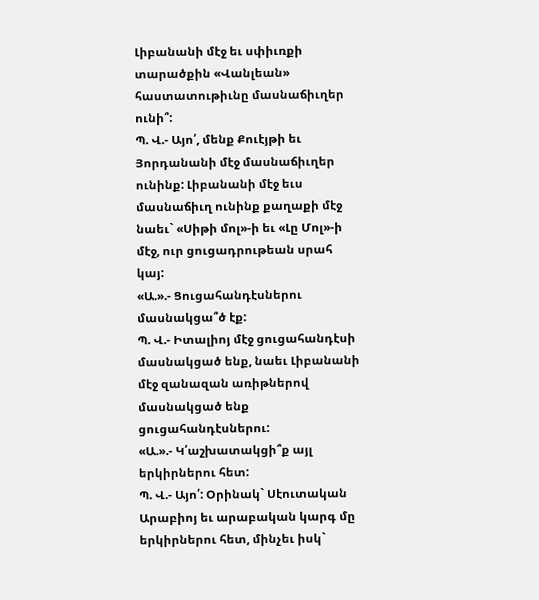Լիբանանի մէջ եւ սփիւռքի տարածքին «Վանլեան» հաստատութիւնը մասնաճիւղեր ունի՞:
Պ. Վ.- Այո՛, մենք Քուէյթի եւ Յորդանանի մէջ մասնաճիւղեր ունինք: Լիբանանի մէջ եւս մասնաճիւղ ունինք քաղաքի մէջ նաեւ` «Սիթի մոլ»-ի եւ «Լը Մոլ»-ի մէջ, ուր ցուցադրութեան սրահ կայ:
«Ա.».- Ցուցահանդէսներու մասնակցա՞ծ էք:
Պ. Վ.- Իտալիոյ մէջ ցուցահանդէսի մասնակցած ենք, նաեւ Լիբանանի մէջ զանազան առիթներով մասնակցած ենք ցուցահանդէսներու:
«Ա.».- Կ՛աշխատակցի՞ք այլ երկիրներու հետ:
Պ. Վ.- Այո՛: Օրինակ` Սէուտական Արաբիոյ եւ արաբական կարգ մը երկիրներու հետ, մինչեւ իսկ`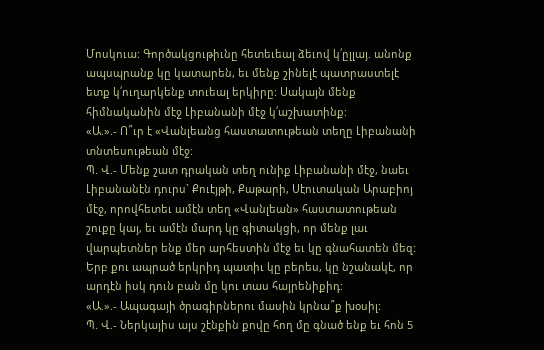Մոսկուա: Գործակցութիւնը հետեւեալ ձեւով կ՛ըլլայ. անոնք ապսպրանք կը կատարեն, եւ մենք շինելէ պատրաստելէ ետք կ՛ուղարկենք տուեալ երկիրը: Սակայն մենք հիմնականին մէջ Լիբանանի մէջ կ՛աշխատինք:
«Ա.».- Ո՞ւր է «Վանլեանց հաստատութեան տեղը Լիբանանի տնտեսութեան մէջ:
Պ. Վ.- Մենք շատ դրական տեղ ունիք Լիբանանի մէջ, նաեւ Լիբանանէն դուրս` Քուէյթի, Քաթարի, Սէուտական Արաբիոյ մէջ, որովհետեւ ամէն տեղ «Վանլեան» հաստատութեան շուքը կայ, եւ ամէն մարդ կը գիտակցի, որ մենք լաւ վարպետներ ենք մեր արհեստին մէջ եւ կը գնահատեն մեզ: Երբ քու ապրած երկրիդ պատիւ կը բերես, կը նշանակէ, որ արդէն իսկ դուն բան մը կու տաս հայրենիքիդ:
«Ա.».- Ապագայի ծրագիրներու մասին կրնա՞ք խօսիլ:
Պ. Վ.- Ներկայիս այս շէնքին քովը հող մը գնած ենք եւ հոն 5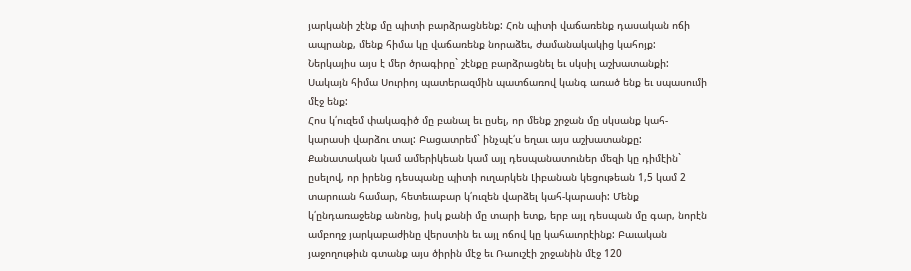յարկանի շէնք մը պիտի բարձրացնենք: Հոն պիտի վաճառենք դասական ոճի ապրանք, մենք հիմա կը վաճառենք նորաձեւ, ժամանակակից կահոյք:
Ներկայիս այս է մեր ծրագիրը` շէնքը բարձրացնել եւ սկսիլ աշխատանքի: Սակայն հիմա Սուրիոյ պատերազմին պատճառով կանգ առած ենք եւ սպասումի մէջ ենք:
Հոս կ՛ուզեմ փակագիծ մը բանալ եւ ըսել, որ մենք շրջան մը սկսանք կահ-կարասի վարձու տալ: Բացատրեմ` ինչպէ՛ս եղաւ այս աշխատանքը: Քանատական կամ ամերիկեան կամ այլ դեսպանատուներ մեզի կը դիմէին` ըսելով, որ իրենց դեսպանը պիտի ուղարկեն Լիբանան կեցութեան 1,5 կամ 2 տարուան համար, հետեւաբար կ՛ուզեն վարձել կահ-կարասի: Մենք կ՛ընդառաջենք անոնց, իսկ քանի մը տարի ետք, երբ այլ դեսպան մը գար, նորէն ամբողջ յարկաբաժինը վերստին եւ այլ ոճով կը կահաւորէինք: Բաւական յաջողութիւն գտանք այս ծիրին մէջ եւ Ռաուշէի շրջանին մէջ 120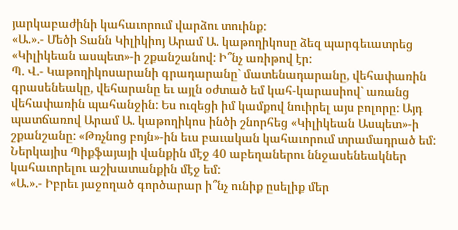յարկաբաժինի կահաւորում վարձու տուինք:
«Ա.».- Մեծի Տանն Կիլիկիոյ Արամ Ա. կաթողիկոսը ձեզ պարգեւատրեց «Կիլիկեան ասպետ»-ի շքանշանով: Ի՞նչ առիթով էր:
Պ. Վ.- Կաթողիկոսարանի գրադարանը` մատենադարանը, վեհափառին գրասենեակը, վեհարանը եւ այլն օժտած եմ կահ-կարասիով` առանց վեհափառին պահանջին: Ես ուզեցի իմ կամքով նուիրել այս բոլորը: Այդ պատճառով Արամ Ա. կաթողիկոս ինծի շնորհեց «Կիլիկեան Ասպետ»-ի շքանշանը: «Թռչնոց բոյն»-ին եւս բաւական կահաւորում տրամադրած եմ:
Ներկայիս Պիքֆայայի վանքին մէջ 40 աբեղաներու ննջասենեակներ կահաւորելու աշխատանքին մէջ եմ:
«Ա.».- Իբրեւ յաջողած գործարար ի՞նչ ունիք ըսելիք մեր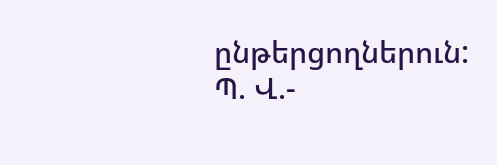ընթերցողներուն:
Պ. Վ.-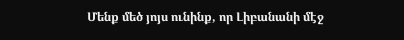Մենք մեծ յոյս ունինք, որ Լիբանանի մէջ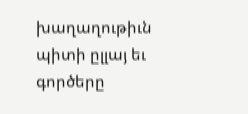խաղաղութիւն պիտի ըլլայ եւ գործերը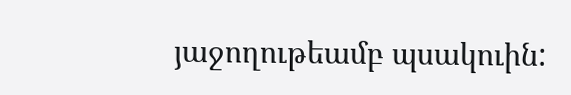յաջողութեամբ պսակուին: